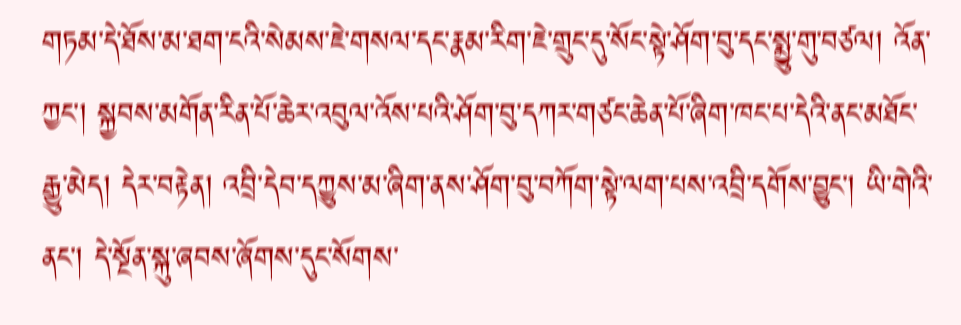གཏམ་དེ་ཐོས་མ་ཐག་ངའི་སེམས་ཇེ་གསལ་དང་རྣམ་རིག་ཇེ་གྲུང་དུ་སོང་སྟེ་ཤོག་བུ་དང་སྨྱུ་གུ་བཙལ། འོན་ཀྱང་། སྐྱབས་མགོན་རིན་པོ་ཆེར་འབུལ་འོས་པའི་ཤོག་བུ་དཀར་གཙང་ཆེན་པོ་ཞིག་ཁང་པ་དེའི་ནང་མཐོང་རྒྱུ་མེད། དེར་བརྟེན། འབྲི་དེབ་དཀྱུས་མ་ཞིག་ནས་ཤོག་བུ་བཀོག་སྟེ་ལག་པས་འབྲི་དགོས་བྱུང་། ཡི་གེའི་ནང་། དེ་སྔོན་སྐུ་ཞབས་ཞོགས་དུང་སོགས་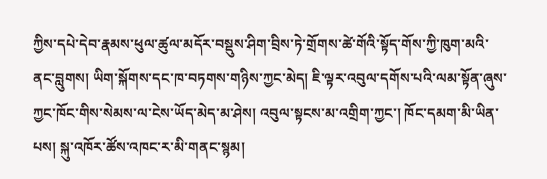ཀྱིས་དཔེ་དེབ་རྣམས་ཕུལ་ཚུལ་མདོར་བསྡུས་ཤིག་བྲིས་ཏེ་གྲོགས་ཚེ་གོའི་སྟོད་གོས་ཀྱི་ཁུག་མའི་ནང་བླུགས། ཡིག་སྐོགས་དང་ཁ་བཏགས་གཉིས་ཀྱང་མེད། ཇི་ལྟར་འབུལ་དགོས་པའི་ལམ་སྟོན་ཞུས་ཀྱང་ཁོང་གིས་སེམས་ལ་ངེས་ཡོད་མེད་མ་ཤེས། འབུལ་སྟངས་མ་འགྲིག་ཀྱང་། ཁོང་དམག་མི་ཡིན་པས། སྐུ་འཁོར་ཚོས་འཁང་ར་མི་གནང་སྙམ།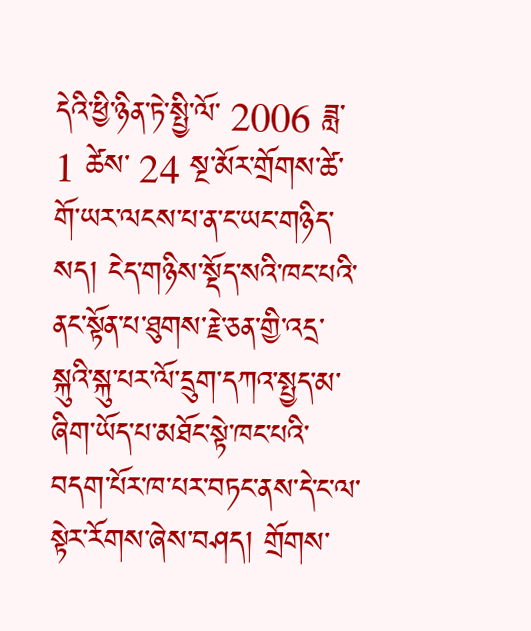དེའི་ཕྱི་ཉིན་ཏེ་སྤྱི་ལོ་ 2006 ཟླ་ 1 ཚེས་ 24 སྔ་མོར་གྲོགས་ཚེ་གོ་ཡར་ལངས་པ་ན་ང་ཡང་གཉིད་སད། ངེད་གཉིས་སྡོད་སའི་ཁང་པའི་ནང་སྟོན་པ་ཐུགས་རྗེ་ཅན་གྱི་འདྲ་སྐུའི་སྐུ་པར་ལོ་དྲུག་དཀའ་སྤྱད་མ་ཞིག་ཡོད་པ་མཐོང་སྟེ་ཁང་པའི་བདག་པོར་ཁ་པར་བཏང་ནས་དེ་ང་ལ་སྟེར་རོགས་ཞེས་བཤད། གྲོགས་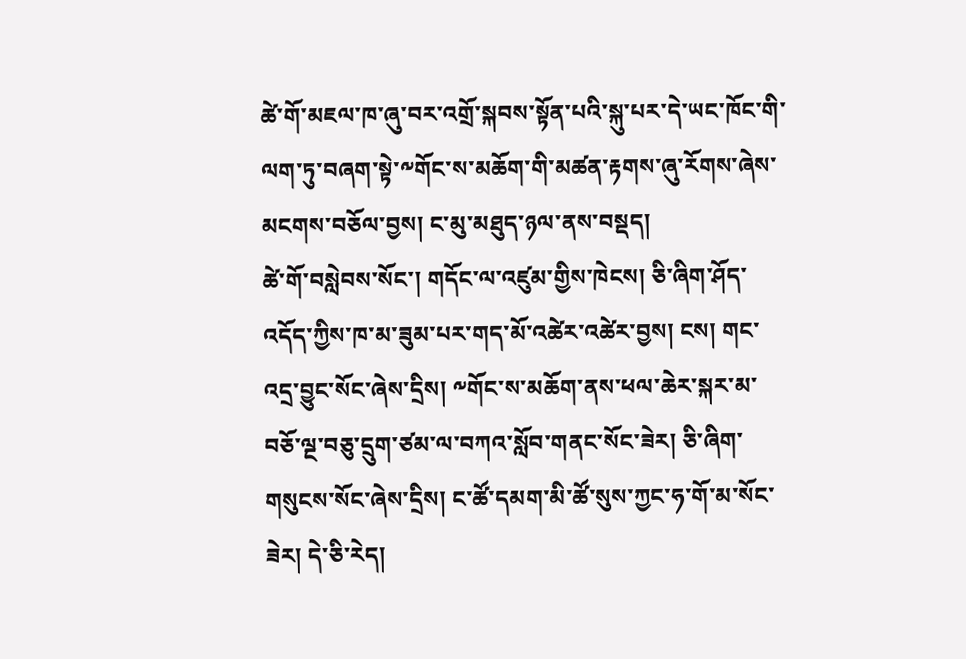ཚེ་གོ་མཇལ་ཁ་ཞུ་བར་འགྲོ་སྐབས་སྟོན་པའི་སྐུ་པར་དེ་ཡང་ཁོང་གི་ལག་ཏུ་བཞག་སྟེ་༸གོང་ས་མཆོག་གི་མཚན་རྟགས་ཞུ་རོགས་ཞེས་མངགས་བཅོལ་བྱས། ང་མུ་མཐུད་ཉལ་ནས་བསྡད།
ཚེ་གོ་བསླེབས་སོང་། གདོང་ལ་འཛུམ་གྱིས་ཁེངས། ཅི་ཞིག་ཤོད་འདོད་ཀྱིས་ཁ་མ་ཟུམ་པར་གད་མོ་འཚེར་འཚེར་བྱས། ངས། གང་འདྲ་བྱུང་སོང་ཞེས་དྲིས། ༸གོང་ས་མཆོག་ནས་ཕལ་ཆེར་སྐར་མ་བཅོ་ལྔ་བཅུ་དྲུག་ཙམ་ལ་བཀའ་སློབ་གནང་སོང་ཟེར། ཅི་ཞིག་གསུངས་སོང་ཞེས་དྲིས། ང་ཚོ་དམག་མི་ཚོ་སུས་ཀྱང་ཧ་གོ་མ་སོང་ཟེར། དེ་ཅི་རེད།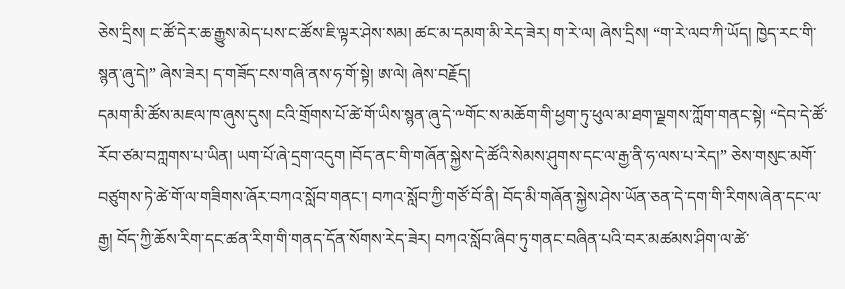ཅེས་དྲིས། ང་ཚོ་དེར་ཆ་རྒྱུས་མེད་པས་ང་ཚོས་ཇི་ལྟར་ཤེས་སམ། ཚང་མ་དམག་མི་རེད་ཟེར། ག་རེ་ལ། ཞེས་དྲིས། “ག་རེ་ལབ་ཀི་ཡོད། ཁྱེད་རང་གི་སྙན་ཞུ་དེ།” ཞེས་ཟེར། ད་གཟོད་ངས་གཞི་ནས་ཧ་གོ་སྟེ། ཨ་ལེ། ཞེས་བརྗོད།
དམག་མི་ཚོས་མཇལ་ཁ་ཞུས་དུས། ངའི་གྲོགས་པོ་ཚེ་གོ་ཡིས་སྙན་ཞུ་དེ་༸གོང་ས་མཆོག་གི་ཕྱག་ཏུ་ཕུལ་མ་ཐག་ལྗགས་ཀློག་གནང་སྟེ། “དེབ་དེ་ཚོ་རོབ་ཙམ་བཀླགས་པ་ཡིན། ཡག་པོ་ཞེ་དྲག་འདུག །བོད་ནང་གི་གཞོན་སྐྱེས་དེ་ཚོའི་སེམས་ཤུགས་དང་ལ་རྒྱ་ནི་ཧ་ལས་པ་རེད།” ཅེས་གསུང་མགོ་བཙུགས་ཏེ་ཚེ་གོ་ལ་གཟིགས་ཞོར་བཀའ་སློབ་གནང་། བཀའ་སློབ་ཀྱི་གཙོ་བོ་ནི། བོད་མི་གཞོན་སྐྱེས་ཤེས་ཡོན་ཅན་དེ་དག་གི་རིགས་ཞེན་དང་ལ་རྒྱ། བོད་ཀྱི་ཆོས་རིག་དང་ཚན་རིག་གི་གནད་དོན་སོགས་རེད་ཟེར། བཀའ་སློབ་ཞིབ་ཏུ་གནང་བཞིན་པའི་བར་མཚམས་ཤིག་ལ་ཚེ་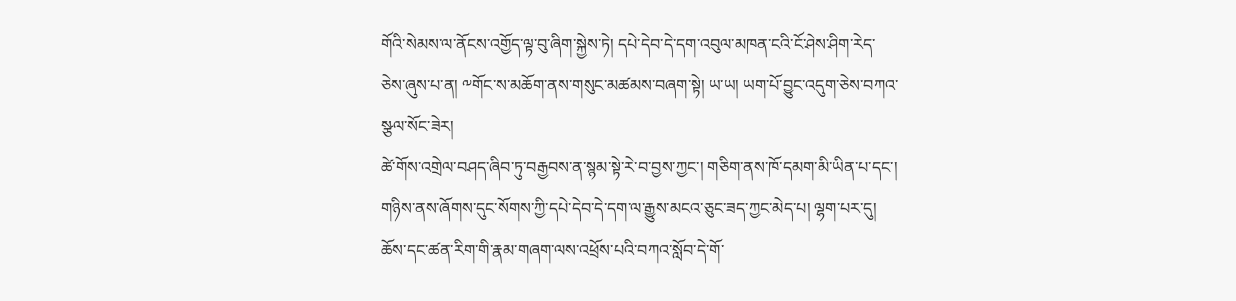གོའི་སེམས་ལ་ནོངས་འགྱོད་ལྟ་བུ་ཞིག་སྐྱེས་ཏེ། དཔེ་དེབ་དེ་དག་འབུལ་མཁན་ངའི་ངོ་ཤེས་ཤིག་རེད་ཅེས་ཞུས་པ་ན། ༸གོང་ས་མཆོག་ནས་གསུང་མཚམས་བཞག་སྟེ། ཡ་ཡ། ཡག་པོ་བྱུང་འདུག་ཅེས་བཀའ་སྩལ་སོང་ཟེར།
ཚེ་གོས་འགྲེལ་བཤད་ཞིབ་ཏུ་བརྒྱབས་ན་སྙམ་སྟེ་རེ་བ་བྱས་ཀྱང་། གཅིག་ནས་ཁོ་དམག་མི་ཡིན་པ་དང་། གཉིས་ནས་ཞོགས་དུང་སོགས་ཀྱི་དཔེ་དེབ་དེ་དག་ལ་རྒྱུས་མངའ་ཅུང་ཟད་ཀྱང་མེད་པ། ལྷག་པར་དུ། ཆོས་དང་ཚན་རིག་གི་རྣམ་གཞག་ལས་འཕྲོས་པའི་བཀའ་སློབ་དེ་གོ་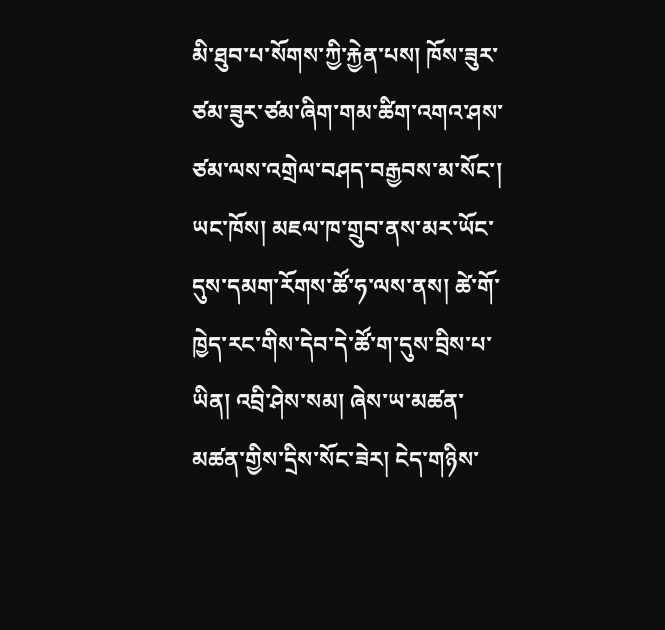མི་ཐུབ་པ་སོགས་ཀྱི་རྐྱེན་པས། ཁོས་ཟུར་ཙམ་ཟུར་ཙམ་ཞིག་གམ་ཚིག་འགའ་ཤས་ཙམ་ལས་འགྲེལ་བཤད་བརྒྱབས་མ་སོང་། ཡང་ཁོས། མཇལ་ཁ་གྲུབ་ནས་མར་ཡོང་དུས་དམག་རོགས་ཚོ་ཧ་ལས་ནས། ཚེ་གོ་ཁྱེད་རང་གིས་དེབ་དེ་ཚོ་ག་དུས་བྲིས་པ་ཡིན། འབྲི་ཤེས་སམ། ཞེས་ཡ་མཚན་མཚན་གྱིས་དྲིས་སོང་ཟེར། ངེད་གཉིས་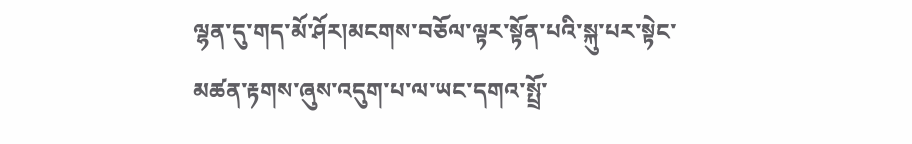ལྷན་དུ་གད་མོ་ཤོར།མངགས་བཅོལ་ལྟར་སྟོན་པའི་སྐུ་པར་སྟེང་མཚན་རྟགས་ཞུས་འདུག་པ་ལ་ཡང་དགའ་སྤྲོ་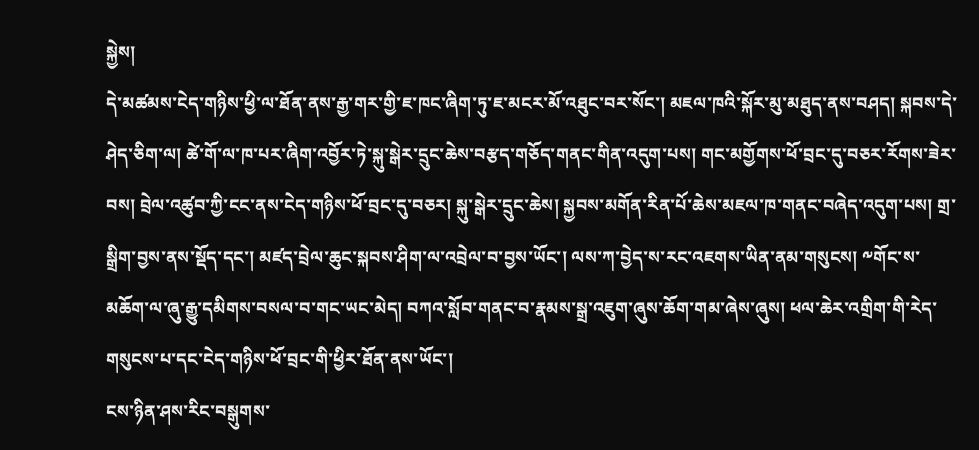སྐྱེས།
དེ་མཚམས་ངེད་གཉིས་ཕྱི་ལ་ཐོན་ནས་རྒྱ་གར་གྱི་ཇ་ཁང་ཞིག་ཏུ་ཇ་མངར་མོ་འཐུང་བར་སོང་། མཇལ་ཁའི་སྐོར་མུ་མཐུད་ནས་བཤད། སྐབས་དེ་ཤེད་ཅིག་ལ། ཚེ་གོ་ལ་ཁ་པར་ཞིག་འབྱོར་ཏེ་སྐུ་སྒེར་དྲུང་ཆེས་བརྩད་གཅོད་གནང་གིན་འདུག་པས། གང་མགྱོགས་ཕོ་བྲང་དུ་བཅར་རོགས་ཟེར་བས། བྲེལ་འཚུབ་ཀྱི་ངང་ནས་ངེད་གཉིས་ཕོ་བྲང་དུ་བཅར། སྐུ་སྒེར་དྲུང་ཆེས། སྐྱབས་མགོན་རིན་པོ་ཆེས་མཇལ་ཁ་གནང་བཞེད་འདུག་པས། གྲ་སྒྲིག་བྱས་ནས་སྡོད་དང་། མཛད་བྲེལ་ཆུང་སྐབས་ཤིག་ལ་འབྲེལ་བ་བྱས་ཡོང་། ལས་ཀ་བྱེད་ས་རང་འཇགས་ཡིན་ནམ་གསུངས། ༸གོང་ས་མཆོག་ལ་ཞུ་རྒྱུ་དམིགས་བསལ་བ་གང་ཡང་མེད། བཀའ་སློབ་གནང་བ་རྣམས་སྒྲ་འཇུག་ཞུས་ཆོག་གམ་ཞེས་ཞུས། ཕལ་ཆེར་འགྲིག་གི་རེད་གསུངས་པ་དང་ངེད་གཉིས་ཕོ་བྲང་གི་ཕྱིར་ཐོན་ནས་ཡོང་།
ངས་ཉིན་ཤས་རིང་བསྒུགས་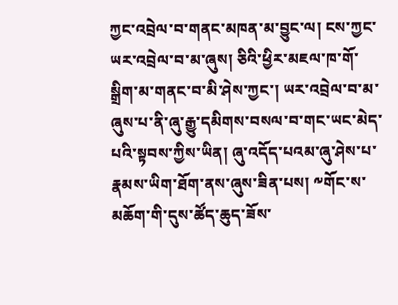ཀྱང་འབྲེལ་བ་གནང་མཁན་མ་བྱུང་ལ། ངས་ཀྱང་ཡར་འབྲེལ་བ་མ་ཞུས། ཅིའི་ཕྱིར་མཇལ་ཁ་གོ་སྒྲིག་མ་གནང་བ་མི་ཤེས་ཀྱང་། ཡར་འབྲེལ་བ་མ་ཞུས་པ་ནི་ཞུ་རྒྱུ་དམིགས་བསལ་བ་གང་ཡང་མེད་པའི་སྟབས་ཀྱིས་ཡིན། ཞུ་འདོད་པའམ་ཞུ་ཤེས་པ་རྣམས་ཡིག་ཐོག་ནས་ཞུས་ཟིན་པས། ༸གོང་ས་མཆོག་གི་དུས་ཚོད་ཆུད་ཟོས་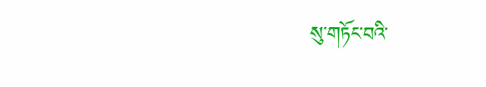སུ་གཏོང་བའི་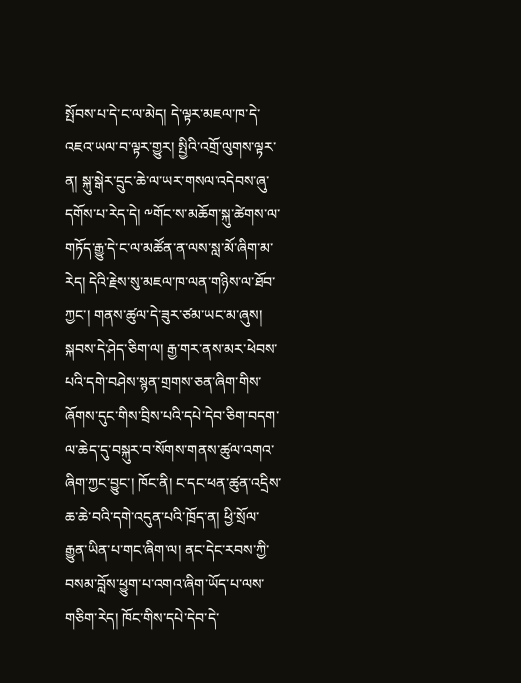སྤོབས་པ་དེ་ང་ལ་མེད། དེ་ལྟར་མཇལ་ཁ་དེ་འཇའ་ཡལ་བ་ལྟར་གྱུར། སྤྱིའི་འགྲོ་ལུགས་ལྟར་ན། སྐུ་སྒེར་དྲུང་ཆེ་ལ་ཡར་གསལ་འདེབས་ཞུ་དགོས་པ་རེད་དེ། ༸གོང་ས་མཆོག་སྐུ་ཚེགས་ལ་གཏོད་རྒྱུ་དེ་ང་ལ་མཚོན་ན་ལས་སླ་མོ་ཞིག་མ་རེད། དེའི་རྗེས་སུ་མཇལ་ཁ་ལན་གཉིས་ལ་ཐོབ་ཀྱང་། གནས་ཚུལ་དེ་ཟུར་ཙམ་ཡང་མ་ཞུས།
སྐབས་དེ་ཤེད་ཅིག་ལ། རྒྱ་གར་ནས་མར་ཕེབས་པའི་དགེ་བཤེས་སྙན་གྲགས་ཅན་ཞིག་གིས་ཞོགས་དུང་གིས་བྲིས་པའི་དཔེ་དེབ་ཅིག་བདག་ལ་ཆེད་དུ་བསྐུར་བ་སོགས་གནས་ཚུལ་འགའ་ཞིག་ཀྱང་བྱུང་། ཁོང་ནི། ང་དང་ཕན་ཚུན་འདྲིས་ཆ་ཆེ་བའི་དགེ་འདུན་པའི་ཁྲོད་ན། ཕྱི་སྲོལ་རྒྱུན་ཡིན་པ་གང་ཞིག་ལ། ནང་དེང་རབས་ཀྱི་བསམ་བློས་ཕྱུག་པ་འགའ་ཞིག་ཡོད་པ་ལས་གཅིག་རེད། ཁོང་གིས་དཔེ་དེབ་དེ་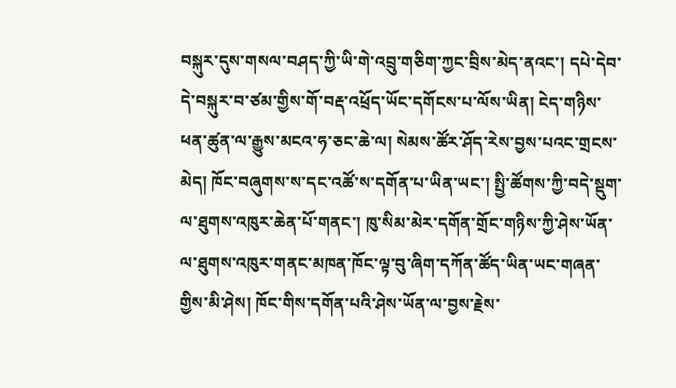བསྐུར་དུས་གསལ་བཤད་ཀྱི་ཡི་གེ་འབྲུ་གཅིག་ཀྱང་བྲིས་མེད་ནའང་། དཔེ་དེབ་དེ་བསྐུར་བ་ཙམ་གྱིས་གོ་བརྡ་འཕྲོད་ཡོང་དགོངས་པ་ལོས་ཡིན། ངེད་གཉིས་ཕན་ཚུན་ལ་རྒྱུས་མངའ་ཧ་ཅང་ཆེ་ལ། སེམས་ཚོར་ཤོད་རེས་བྱས་པའང་གྲངས་མེད། ཁོང་བཞུགས་ས་དང་འཚོ་ས་དགོན་པ་ཡིན་ཡང་། སྤྱི་ཚོགས་ཀྱི་བདེ་སྡུག་ལ་ཐུགས་འཁུར་ཆེན་པོ་གནང་། ཁུ་སིམ་མེར་དགོན་གྲོང་གཉིས་ཀྱི་ཤེས་ཡོན་ལ་ཐུགས་འཁུར་གནང་མཁན་ཁོང་ལྟ་བུ་ཞིག་དཀོན་ཚོད་ཡིན་ཡང་གཞན་གྱིས་མི་ཤེས། ཁོང་གིས་དགོན་པའི་ཤེས་ཡོན་ལ་བྱས་རྗེས་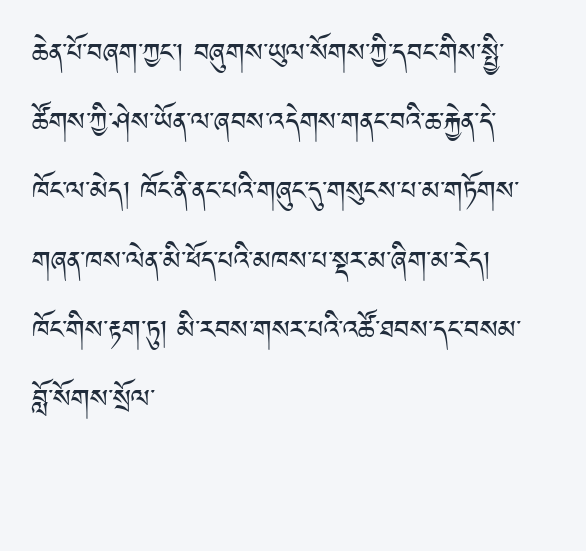ཆེན་པོ་བཞག་ཀྱང་། བཞུགས་ཡུལ་སོགས་ཀྱི་དབང་གིས་སྤྱི་ཚོགས་ཀྱི་ཤེས་ཡོན་ལ་ཞབས་འདེགས་གནང་བའི་ཆ་རྐྱེན་དེ་ཁོང་ལ་མེད། ཁོང་ནི་ནང་པའི་གཞུང་དུ་གསུངས་པ་མ་གཏོགས་གཞན་ཁས་ལེན་མི་ཕོད་པའི་མཁས་པ་སྡར་མ་ཞིག་མ་རེད། ཁོང་གིས་རྟག་ཏུ། མི་རབས་གསར་པའི་འཚོ་ཐབས་དང་བསམ་བློ་སོགས་སྲོལ་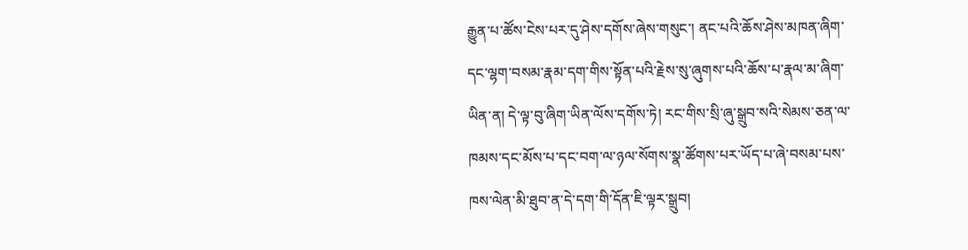རྒྱུན་པ་ཚོས་ངེས་པར་དུ་ཤེས་དགོས་ཞེས་གསུང་། ནང་པའི་ཆོས་ཤེས་མཁན་ཞིག་དང་ལྷག་བསམ་རྣམ་དག་གིས་སྟོན་པའི་རྗེས་སུ་ཞུགས་པའི་ཆོས་པ་རྣལ་མ་ཞིག་ཡིན་ན། དེ་ལྟ་བུ་ཞིག་ཡིན་ལོས་དགོས་ཏེ། རང་གིས་སྲི་ཞུ་སྒྲུབ་སའི་སེམས་ཅན་ལ་ཁམས་དང་མོས་པ་དང་བག་ལ་ཉལ་སོགས་སྣ་ཚོགས་པར་ཡོད་པ་ཞེ་བསམ་པས་ཁས་ལེན་མི་ཐུབ་ན་དེ་དག་གི་དོན་ཇི་ལྟར་སྒྲུབ།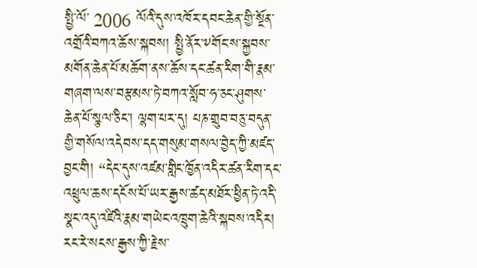སྤྱི་ལོ་ 2006 ལོའི་དུས་འཁོར་དབང་ཆེན་གྱི་སྔོན་འགྲོའི་བཀའ་ཆོས་སྐབས། སྤྱི་ནོར་༸གོང་ས་སྐྱབས་མགོན་ཆེན་པོ་མཆོག་ནས་ཆོས་དང་ཚན་རིག་གི་རྣམ་གཞག་ལས་བརྩམས་ཏེ་བཀའ་སློབ་ཧ་ཅང་ཤུགས་ཆེན་པོ་སྩལ་ཅིང་། ལྷག་པར་དུ། པཎ་གྲུབ་བཅུ་བདུན་གྱི་གསོལ་འདེབས་དད་གསུམ་གསལ་བྱེད་ཀྱི་མཛད་བྱང་གི། “དེང་དུས་འཛམ་གླིང་ཁྱོན་འདིར་ཚན་རིག་དང་འཕྲུལ་ཆས་དངོས་པོ་ཡར་རྒྱས་ཚད་མཐོར་ཕྱིན་ཏེ་འདི་སྣང་འདུ་འཛིའི་རྣམ་གཡེང་འཁྲུག་ཆེའི་སྐབས་འདིར། རང་རེ་སངས་རྒྱས་ཀྱི་རྗེས་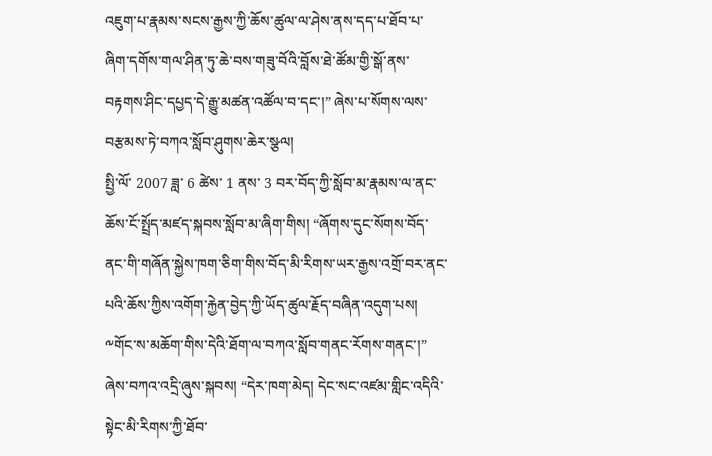འཇུག་པ་རྣམས་སངས་རྒྱས་ཀྱི་ཆོས་ཚུལ་ལ་ཤེས་ནས་དད་པ་ཐོབ་པ་ཞིག་དགོས་གལ་ཤིན་ཏུ་ཆེ་བས་གཟུ་བོའི་བློས་ཐེ་ཚོམ་གྱི་སྒོ་ནས་བརྟགས་ཤིང་དཔྱད་དེ་རྒྱུ་མཚན་འཚོལ་བ་དང་།” ཞེས་པ་སོགས་ལས་བརྩམས་ཏེ་བཀའ་སློབ་ཤུགས་ཆེར་སྩལ།
སྤྱི་ལོ་ 2007 ཟླ་ 6 ཚེས་ 1 ནས་ 3 བར་བོད་ཀྱི་སློབ་མ་རྣམས་ལ་ནང་ཆོས་ངོ་སྤྲོད་མཛད་སྐབས་སློབ་མ་ཞིག་གིས། “ཞོགས་དུང་སོགས་བོད་ནང་གི་གཞོན་སྐྱེས་ཁག་ཅིག་གིས་བོད་མི་རིགས་ཡར་རྒྱས་འགྲོ་བར་ནང་པའི་ཆོས་ཀྱིས་འགོག་རྐྱེན་བྱེད་ཀྱི་ཡོད་ཚུལ་རྗོད་བཞིན་འདུག་པས། ༸གོང་ས་མཆོག་གིས་དེའི་ཐོག་ལ་བཀའ་སློབ་གནང་རོགས་གནང་།” ཞེས་བཀའ་འདྲི་ཞུས་སྐབས། “དེར་ཁག་མེད། དེང་སང་འཛམ་གླིང་འདིའི་སྟེང་མི་རིགས་ཀྱི་ཐོབ་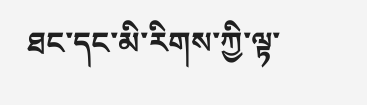ཐང་དང་མི་རིགས་ཀྱི་ལྟ་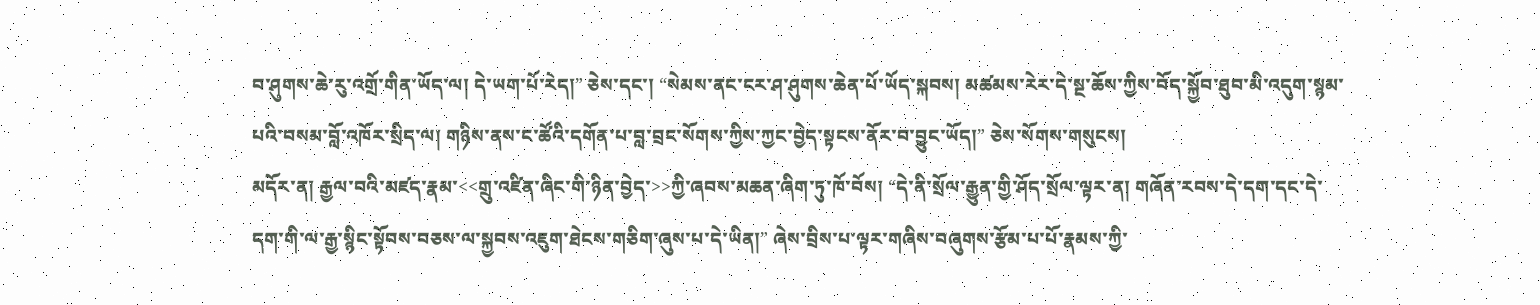བ་ཤུགས་ཆེ་རུ་འགྲོ་གིན་ཡོད་ལ། དེ་ཡག་པོ་རེད།” ཅེས་དང་། “སེམས་ནང་ངར་ཤ་ཤུགས་ཆེན་པོ་ཡོད་སྐབས། མཚམས་རེར་དེ་སྔ་ཆོས་ཀྱིས་བོད་སྐྱོབ་ཐུབ་མི་འདུག་སྙམ་པའི་བསམ་བློ་འཁོར་སྲིད་ལ། གཉིས་ནས་ང་ཚོའི་དགོན་པ་བླ་བྲང་སོགས་ཀྱིས་ཀྱང་བྱེད་སྟངས་ནོར་བ་བྱུང་ཡོད།” ཅེས་སོགས་གསུངས།
མདོར་ན། རྒྱལ་བའི་མཛད་རྣམ་<<གྲུ་འཛིན་ཞིང་གི་ཉིན་བྱེད་>>ཀྱི་ཞབས་མཆན་ཞིག་ཏུ་ཁོ་བོས། “དེ་ནི་སྲོལ་རྒྱུན་གྱི་ཤོད་སྲོལ་ལྟར་ན། གཞོན་རབས་དེ་དག་དང་དེ་དག་གི་ལ་རྒྱ་སྙིང་སྟོབས་བཅས་ལ་སྐྱབས་འཇུག་ཐེངས་གཅིག་ཞུས་པ་དེ་ཡིན།” ཞེས་བྲིས་པ་ལྟར་གཞིས་བཞུགས་རྩོམ་པ་པོ་རྣམས་ཀྱི་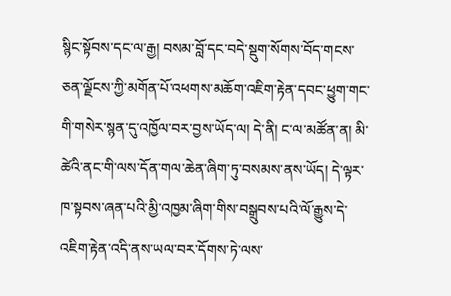སྙིང་སྟོབས་དང་ལ་རྒྱ། བསམ་བློ་དང་བདེ་སྡུག་སོགས་བོད་གངས་ཅན་ལྗོངས་ཀྱི་མགོན་པོ་འཕགས་མཆོག་འཇིག་རྟེན་དབང་ཕྱུག་གང་གི་གསེར་སྙན་དུ་འཁྱོལ་བར་བྱས་ཡོད་ལ། དེ་ནི། ང་ལ་མཚོན་ན། མི་ཚེའི་ནང་གི་ལས་དོན་གལ་ཆེན་ཞིག་ཏུ་བསམས་ནས་ཡོད། དེ་ལྟར་ཁ་སྟབས་ཞན་པའི་མྱི་འཁྱམ་ཞིག་གིས་བསྒྲུབས་པའི་ལོ་རྒྱུས་དེ་འཇིག་རྟེན་འདི་ནས་ཡལ་བར་དོགས་ཏེ་ལས་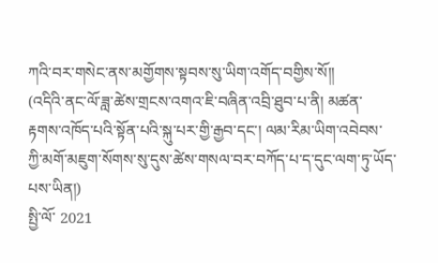ཀའི་བར་གསེང་ནས་མགྱོགས་སྟབས་སུ་ཡིག་འགོད་བགྱིས་སོ།།
(འདིའི་ནང་ལོ་ཟླ་ཚེས་གྲངས་འགའ་ཇི་བཞིན་འབྲི་ཐུབ་པ་ནི། མཚན་རྟགས་འཁོད་པའི་སྟོན་པའི་སྐུ་པར་གྱི་རྒྱབ་དང་། ལམ་རིམ་ཡིག་འབེབས་ཀྱི་མགོ་མཇུག་སོགས་སུ་དུས་ཚེས་གསལ་བར་བཀོད་པ་ད་དུང་ལག་ཏུ་ཡོད་པས་ཡིན།)
སྤྱི་ལོ་ 2021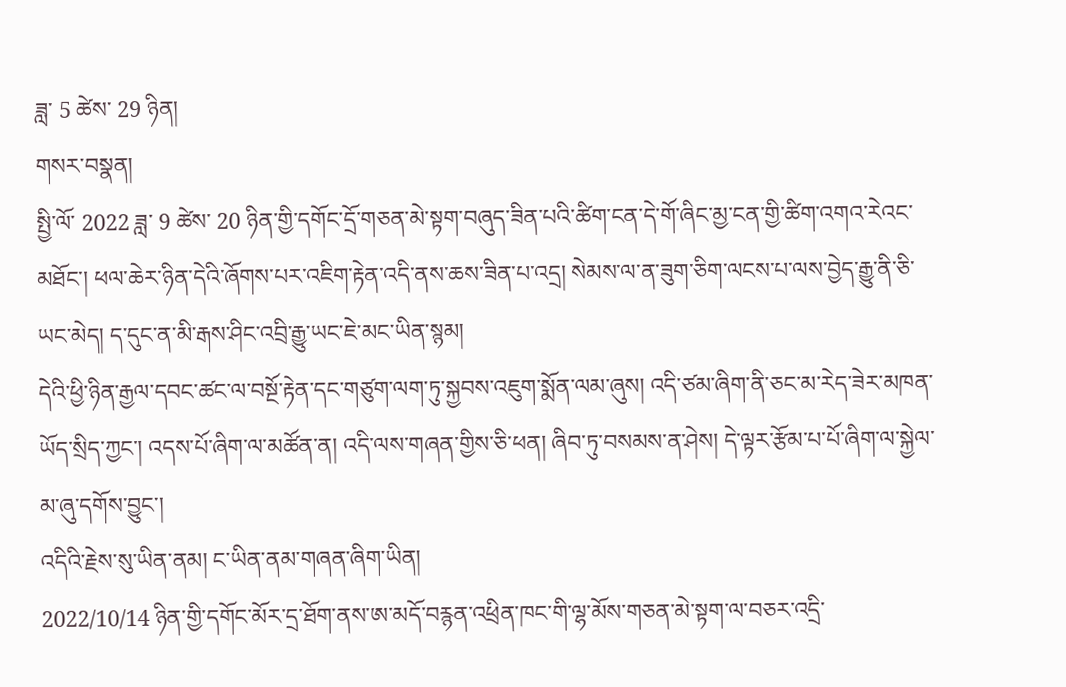ཟླ་ 5 ཚེས་ 29 ཉིན།
གསར་བསྣན།
སྤྱི་ལོ་ 2022 ཟླ་ 9 ཚེས་ 20 ཉིན་གྱི་དགོང་དྲོ་གཅན་མེ་སྟག་བཞུད་ཟིན་པའི་ཚིག་ངན་དེ་གོ་ཞིང་མྱ་ངན་གྱི་ཚིག་འགའ་རེའང་མཐོང་། ཕལ་ཆེར་ཉིན་དེའི་ཞོགས་པར་འཇིག་རྟེན་འདི་ནས་ཆས་ཟིན་པ་འདྲ། སེམས་ལ་ན་ཟུག་ཅིག་ལངས་པ་ལས་བྱེད་རྒྱུ་ནི་ཅི་ཡང་མེད། ད་དུང་ན་མི་རྒས་ཤིང་འབྲི་རྒྱུ་ཡང་ཇེ་མང་ཡིན་སྙམ།
དེའི་ཕྱི་ཉིན་རྒྱལ་དབང་ཚང་ལ་བསྔོ་རྟེན་དང་གཙུག་ལག་ཏུ་སྐྱབས་འཇུག་སྨོན་ལམ་ཞུས། འདི་ཙམ་ཞིག་ནི་ཅང་མ་རེད་ཟེར་མཁན་ཡོད་སྲིད་ཀྱང་། འདས་པོ་ཞིག་ལ་མཚོན་ན། འདི་ལས་གཞན་གྱིས་ཅི་ཕན། ཞིབ་ཏུ་བསམས་ན་ཤེས། དེ་ལྟར་རྩོམ་པ་པོ་ཞིག་ལ་སྐྱེལ་མ་ཞུ་དགོས་བྱུང་།
འདིའི་རྗེས་སུ་ཡིན་ནམ། ང་ཡིན་ནམ་གཞན་ཞིག་ཡིན།
2022/10/14 ཉིན་གྱི་དགོང་མོར་དྲ་ཐོག་ནས་ཨ་མདོ་བརྙན་འཕྲིན་ཁང་གི་ལྷ་མོས་གཅན་མེ་སྟག་ལ་བཅར་འདྲི་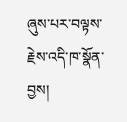ཞུས་པར་བལྟས་རྗེས་འདི་ཁ་སྣོན་བྱས།